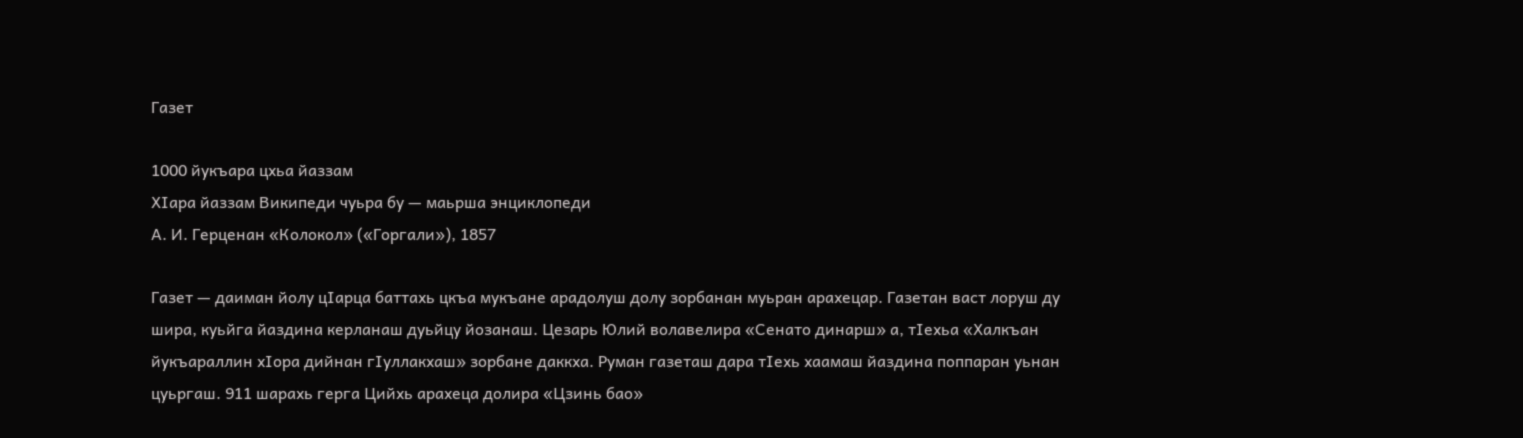Газет

1000 йукъара цхьа йаззам
ХӀара йаззам Википеди чуьра бу — маьрша энциклопеди
А. И. Герценан «Колокол» («Горгали»), 1857

Газет — даиман йолу цӀарца баттахь цкъа мукъане арадолуш долу зорбанан муьран арахецар. Газетан васт лоруш ду шира, куьйга йаздина керланаш дуьйцу йозанаш. Цезарь Юлий волавелира «Сенато динарш» а, тӀехьа «Халкъан йукъараллин хӀора дийнан гӀуллакхаш» зорбане даккха. Руман газеташ дара тӀехь хаамаш йаздина поппаран уьнан цуьргаш. 911 шарахь герга Цийхь арахеца долира «Цзинь бао»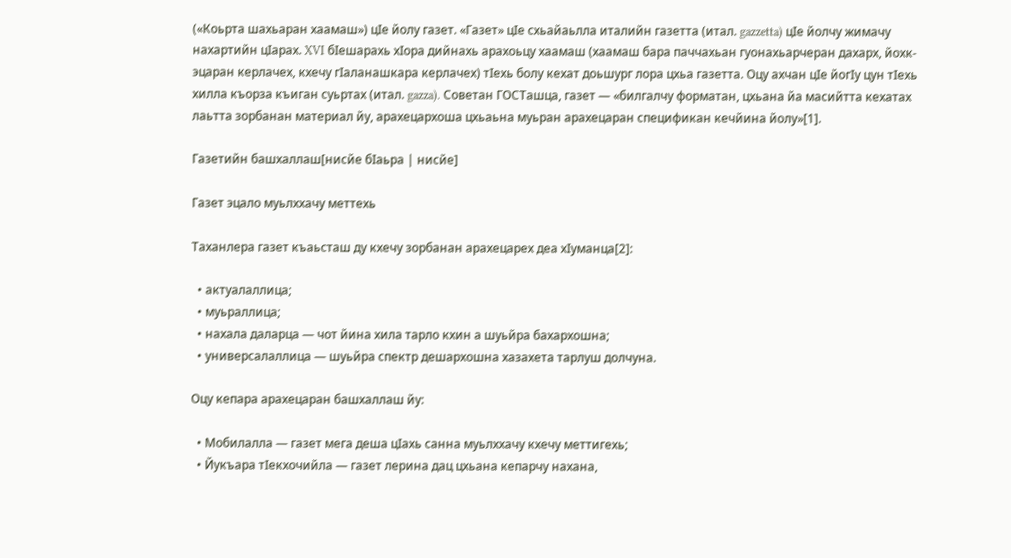(«Коьрта шахьаран хаамаш») цӀе йолу газет. «Газет» цӀе схьайаьлла италийн газетта (итал. gazzetta) цӀе йолчу жимачу нахартийн цӀарах. XVI бӀешарахь хӀора дийнахь арахоьцу хаамаш (хаамаш бара паччахьан гуонахьарчеран дахарх, йохк-эцаран керлачех, кхечу гӀаланашкара керлачех) тӀехь болу кехат доьшург лора цхьа газетта. Оцу ахчан цӀе йогӀу цун тӀехь хилла къорза къиган суьртах (итал. gazza). Советан ГОСТашца, газет — «билгалчу форматан, цхьана йа масийтта кехатах лаьтта зорбанан материал йу, арахецархоша цхьаьна муьран арахецаран спецификан кечйина йолу»[1].

Газетийн башхаллаш[нисйе бӀаьра | нисйе]

Газет эцало муьлххачу меттехь

Таханлера газет къаьсташ ду кхечу зорбанан арахецарех деа хӀуманца[2]:

  • актуалаллица;
  • муьраллица;
  • нахала даларца — чот йина хила тарло кхин а шуьйра бахархошна;
  • универсалаллица — шуьйра спектр дешархошна хазахета тарлуш долчуна.

Оцу кепара арахецаран башхаллаш йу:

  • Мобилалла — газет мега деша цӀахь санна муьлххачу кхечу меттигехь;
  • Йукъара тӀекхочийла — газет лерина дац цхьана кепарчу нахана,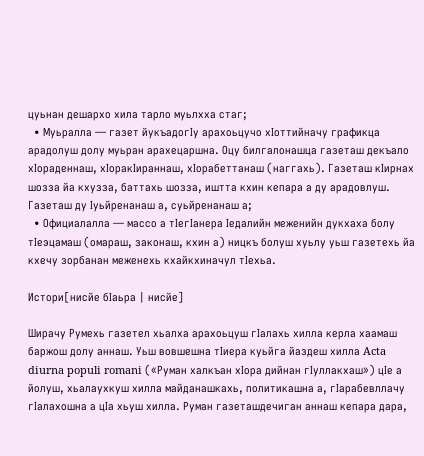цуьнан дешархо хила тарло муьлхха стаг;
  • Муьралла — газет йукъадогӀу арахоьцучо хӀоттийначу графикца арадолуш долу муьран арахецаршна. Оцу билгалонашца газеташ декъало хӀораденнаш, хӀоракӀираннаш, хӀорабеттанаш (наггахь). Газеташ кӀирнах шозза йа кхузза, баттахь шозза, иштта кхин кепара а ду арадовлуш. Газеташ ду Ӏуьйренанаш а, суьйренанаш а;
  • Официалалла — массо а тӀегӀанера Ӏедалийн меженийн дукхаха болу тӀеэцамаш (омараш, законаш, кхин а) ницкъ болуш хуьлу уьш газетехь йа кхечу зорбанан меженехь кхайкхиначул тӀехьа.

Истори[нисйе бӀаьра | нисйе]

Ширачу Румехь газетел хьалха арахоьцуш гӀалахь хилла керла хаамаш баржош долу аннаш. Уьш вовшешна тӀиера куьйга йаздеш хилла Acta diurna populi romani («Руман халкъан хӀора дийнан гӀуллакхаш») цӀе а йолуш, хьалаухкуш хилла майданашкахь, политикашна а, гӀарабевллачу гӀалахошна а цӀа хьуш хилла. Руман газеташдечиган аннаш кепара дара,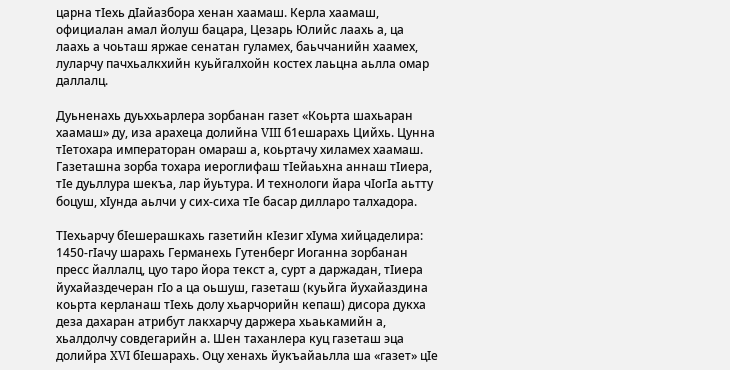царна тӀехь дӀайазбора хенан хаамаш. Керла хаамаш, официалан амал йолуш бацара, Цезарь Юлийс лаахь а, ца лаахь а чоьташ яржае сенатан гуламех, баьччанийн хаамех, луларчу пачхьалкхийн куьйгалхойн костех лаьцна аьлла омар даллалц.

Дуьненахь дуьххьарлера зорбанан газет «Коьрта шахьаран хаамаш» ду, иза арахеца долийна VIII б1ешарахь Цийхь. Цунна тӀетохара императоран омараш а, коьртачу хиламех хаамаш. Газеташна зорба тохара иероглифаш тӀейаьхна аннаш тӀиера, тӀе дуьллура шекъа, лар йуьтура. И технологи йара чӀогӀа аьтту боцуш, хӀунда аьлчи у сих-сиха тӀе басар дилларо талхадора.

ТӀехьарчу бӀешерашкахь газетийн кӀезиг хӀума хийцаделира: 1450-гӀачу шарахь Германехь Гутенберг Иоганна зорбанан пресс йаллалц, цуо таро йора текст а, сурт а даржадан, тӀиера йухайаздечеран гӀо а ца оьшуш, газеташ (куьйга йухайаздина коьрта керланаш тӀехь долу хьарчорийн кепаш) дисора дукха деза дахаран атрибут лакхарчу даржера хьаькамийн а, хьалдолчу совдегарийн а. Шен таханлера куц газеташ эца долийра XVI бIешарахь. Оцу хенахь йукъайаьлла ша «газет» цӀе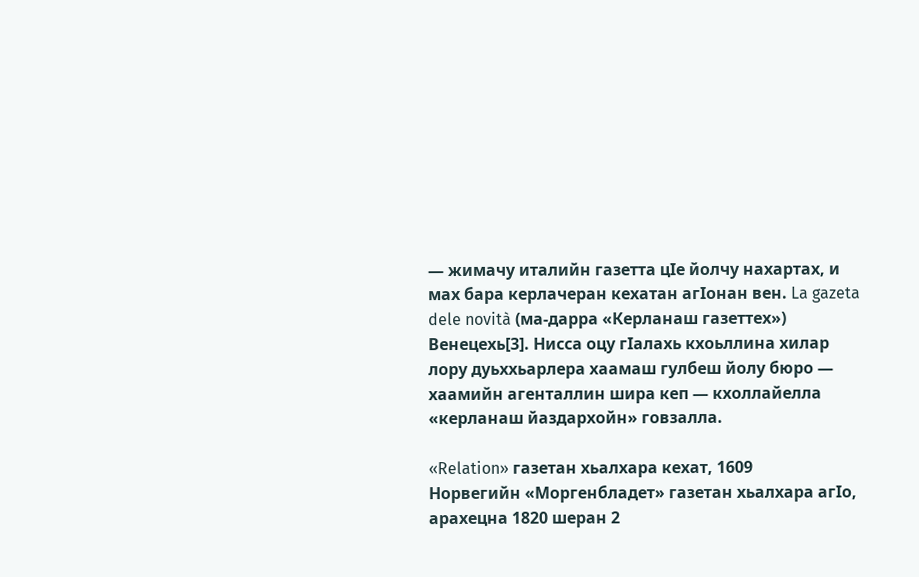— жимачу италийн газетта цӀе йолчу нахартах, и мах бара керлачеран кехатан агӀонан вен. La gazeta dele novità (ма-дарра «Керланаш газеттех») Венецехь[3]. Нисса оцу гӀалахь кхоьллина хилар лору дуьххьарлера хаамаш гулбеш йолу бюро — хаамийн агенталлин шира кеп — кхоллайелла «керланаш йаздархойн» говзалла.

«Relation» газетан хьалхара кехат, 1609
Норвегийн «Моргенбладет» газетан хьалхара агӀо, арахецна 1820 шеран 2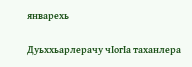январехь

Дуьххьарлерачу чӀогӀа таханлера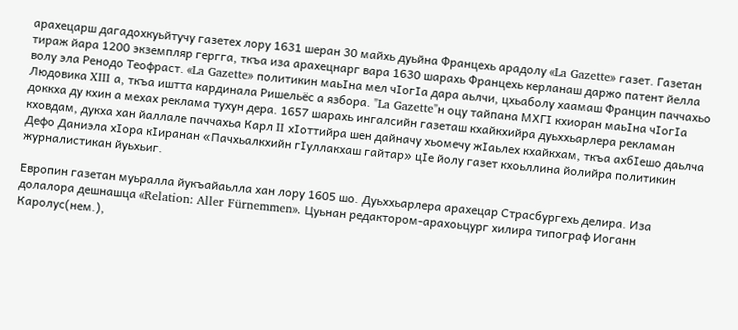арахецарш дагадохкуьйтучу газетех лору 1631 шеран 30 майхь дуьйна Францехь арадолу «La Gazette» газет. Газетан тираж йара 1200 экземпляр гергга, ткъа иза арахецнарг вара 1630 шарахь Францехь керланаш даржо патент йелла волу эла Ренодо Теофраст. «La Gazette» политикин маьӀна мел чӀогӀа дара аьлчи, цхьаболу хаамаш Францин паччахьо Людовика XIII а, ткъа иштта кардинала Ришельёс а язбора. "La Gazette"н оцу тайпана МХГI кхиоран маьӀна чӀогӀа доккха ду кхин а мехах реклама тухун дера. 1657 шарахь ингалсийн газеташ кхайкхийра дуьххьарлера рекламан кховдам, дукха хан йаллале паччахьа Карл II хӀоттийра шен дайначу хьомечу жӀаьлех кхайкхам, ткъа ахбӀешо даьлча Дефо Даниэла хӀора кӀиранан «Пачхьалкхийн гӀуллакхаш гайтар» цӀе йолу газет кхоьллина йолийра политикин журналистикан йуьхьиг.

Европин газетан муьралла йукъайаьлла хан лору 1605 шо. Дуьххьарлера арахецар Страсбургехь делира. Иза долалора дешнашца «Relation: Aller Fürnemmen». Цуьнан редактором-арахоьцург хилира типограф Иоганн Каролус(нем.),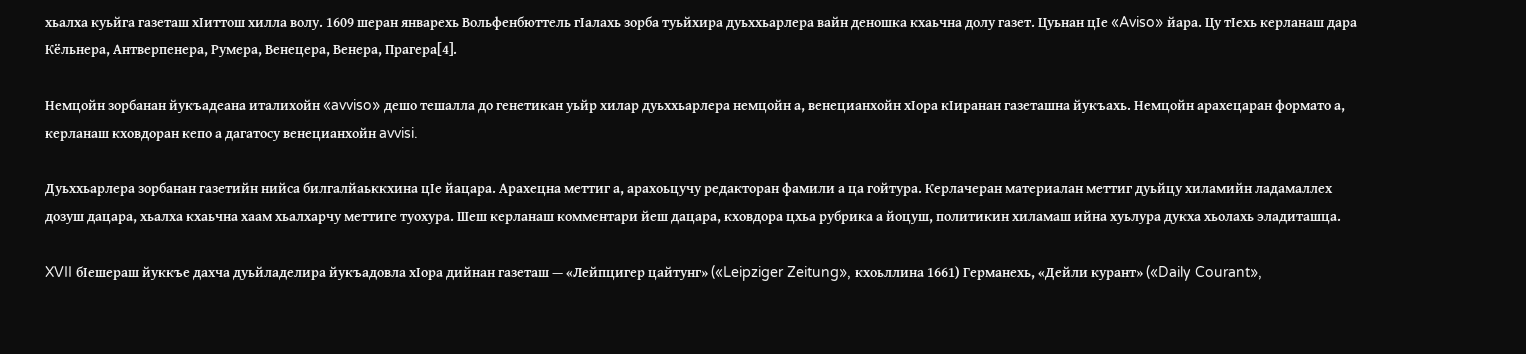хьалха куьйга газеташ хӀиттош хилла волу. 1609 шеран январехь Вольфенбюттель гӀалахь зорба туьйхира дуьххьарлера вайн деношка кхаьчна долу газет. Цуьнан цӀе «Aviso» йара. Цу тӀехь керланаш дара Кёльнера, Антверпенера, Румера, Венецера, Венера, Прагера[4].

Немцойн зорбанан йукъадеана италихойн «avviso» дешо тешалла до генетикан уьйр хилар дуьххьарлера немцойн а, венецианхойн хӀора кӀиранан газеташна йукъахь. Немцойн арахецаран формато а, керланаш кховдоран кепо а дагатосу венецианхойн avvisi.

Дуьххьарлера зорбанан газетийн нийса билгалйаьккхина цӀе йацара. Арахецна меттиг а, арахоьцучу редакторан фамили а ца гойтура. Керлачеран материалан меттиг дуьйцу хиламийн ладамаллех дозуш дацара, хьалха кхаьчна хаам хьалхарчу меттиге туохура. Шеш керланаш комментари йеш дацара, кховдора цхьа рубрика а йоцуш, политикин хиламаш ийна хуьлура дукха хьолахь эладиташца.

XVII бӀешераш йуккъе дахча дуьйладелира йукъадовла хӀора дийнан газеташ — «Лейпцигер цайтунг» («Leipziger Zeitung», кхоьллина 1661) Германехь, «Дейли курант» («Daily Courant»,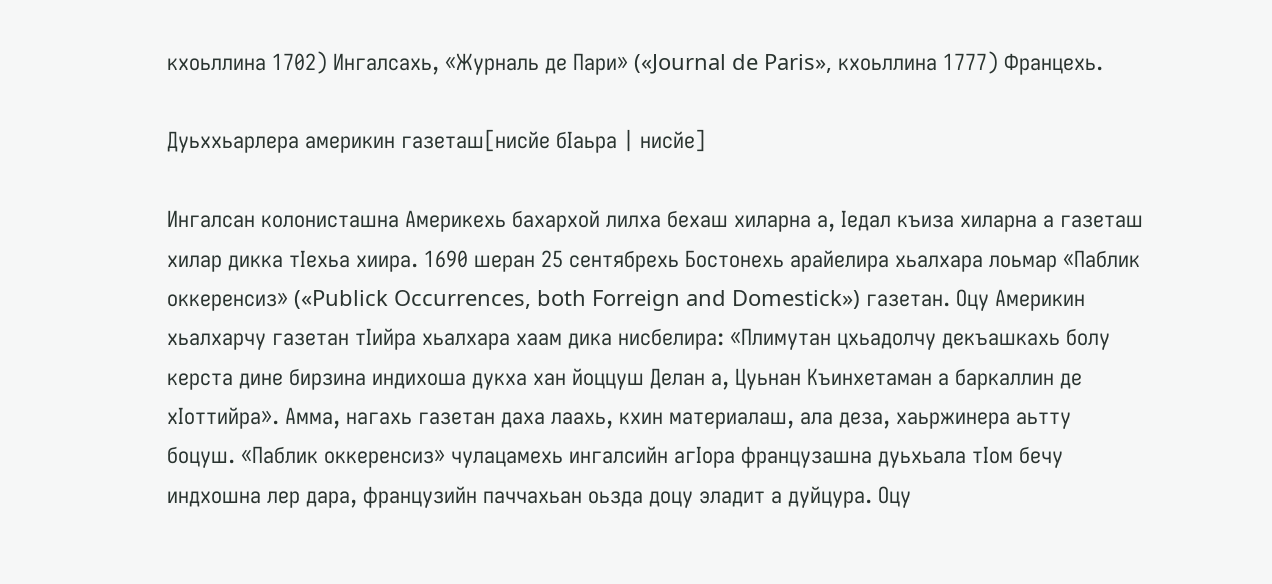кхоьллина 1702) Ингалсахь, «Журналь де Пари» («Journal de Paris», кхоьллина 1777) Францехь.

Дуьххьарлера америкин газеташ[нисйе бӀаьра | нисйе]

Ингалсан колонисташна Америкехь бахархой лилха бехаш хиларна а, Ӏедал къиза хиларна а газеташ хилар дикка тӀехьа хиира. 1690 шеран 25 сентябрехь Бостонехь арайелира хьалхара лоьмар «Паблик оккеренсиз» («Publick Occurrences, both Forreign and Domestick») газетан. Оцу Америкин хьалхарчу газетан тӀийра хьалхара хаам дика нисбелира: «Плимутан цхьадолчу декъашкахь болу керста дине бирзина индихоша дукха хан йоццуш Делан а, Цуьнан Къинхетаман а баркаллин де хӀоттийра». Амма, нагахь газетан даха лаахь, кхин материалаш, ала деза, хаьржинера аьтту боцуш. «Паблик оккеренсиз» чулацамехь ингалсийн агӀора французашна дуьхьала тӀом бечу индхошна лер дара, французийн паччахьан оьзда доцу эладит а дуйцура. Оцу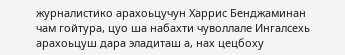журналистико арахоьцучун Харрис Бенджаминан чам гойтура, цуо ша набахти чуволлале Ингалсехь арахоьцуш дара эладиташ а, нах цецбоху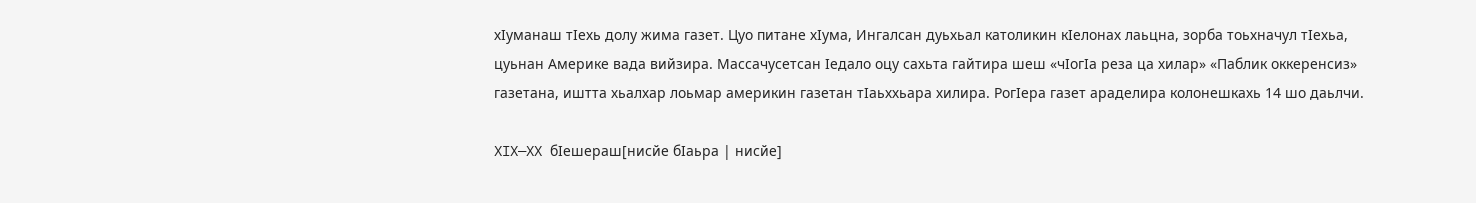хӀуманаш тӀехь долу жима газет. Цуо питане хӀума, Ингалсан дуьхьал католикин кӀелонах лаьцна, зорба тоьхначул тӀехьа, цуьнан Америке вада вийзира. Массачусетсан Ӏедало оцу сахьта гайтира шеш «чӀогӀа реза ца хилар» «Паблик оккеренсиз» газетана, иштта хьалхар лоьмар америкин газетан тӀаьххьара хилира. РогӀера газет араделира колонешкахь 14 шо даьлчи.

XIX—XX бӀешераш[нисйе бӀаьра | нисйе]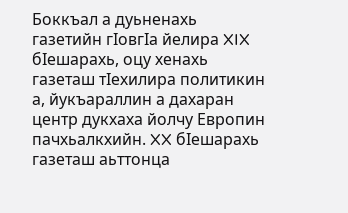Боккъал а дуьненахь газетийн гӀовгӀа йелира XIX бIешарахь, оцу хенахь газеташ тӀехилира политикин а, йукъараллин а дахаран центр дукхаха йолчу Европин пачхьалкхийн. XX бӀешарахь газеташ аьттонца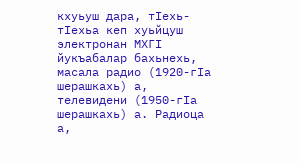кхуьуш дара, тӀехь-тӀехьа кеп хуьйцуш электронан МХГI йукъабалар бахьнехь, масала радио (1920-гӀа шерашкахь) а, телевидени (1950-гӀа шерашкахь) а. Радиоца а,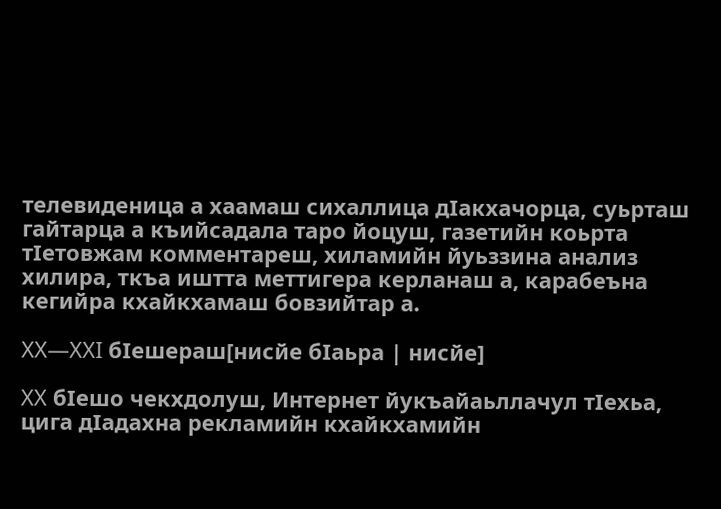телевиденица а хаамаш сихаллица дӀакхачорца, суьрташ гайтарца а къийсадала таро йоцуш, газетийн коьрта тӀетовжам комментареш, хиламийн йуьззина анализ хилира, ткъа иштта меттигера керланаш а, карабеъна кегийра кхайкхамаш бовзийтар а.

XX—XXI бӀешераш[нисйе бӀаьра | нисйе]

XX бӀешо чекхдолуш, Интернет йукъайаьллачул тӀехьа, цига дӀадахна рекламийн кхайкхамийн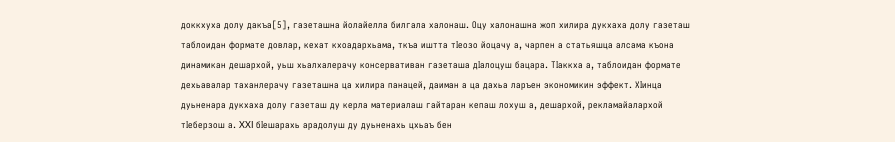доккхуха долу дакъа[5], газеташна йолайелла билгала халонаш. Оцу халонашна жоп хилира дукхаха долу газеташ таблоидан формате довлар, кехат кхоадархьама, ткъа иштта тӀеозо йоцачу а, чарпен а статьяшца алсама къона динамикан дешархой, уьш хьалхалерачу консервативан газеташа дӀалоцуш бацара. ТӀаккха а, таблоидан формате дехьавалар таханлерачу газеташна ца хилира панацей, даиман а ца дахьа ларъен экономикин эффект. ХӀинца дуьненара дукхаха долу газеташ ду керла материалаш гайтаран кепаш лохуш а, дешархой, рекламайалархой тӀеберзош а. XXI бIешарахь арадолуш ду дуьненахь цхьаъ бен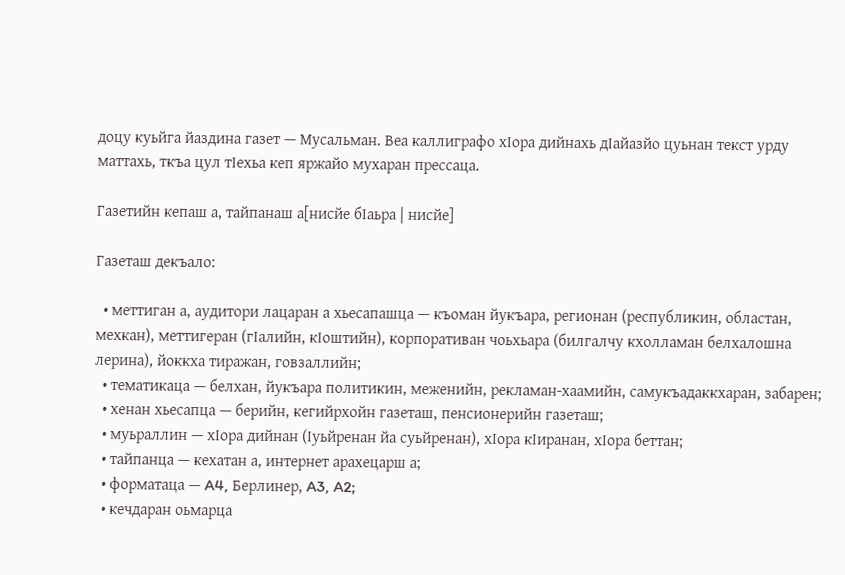доцу куьйга йаздина газет — Мусальман. Веа каллиграфо хӀора дийнахь дӀайазйо цуьнан текст урду маттахь, ткъа цул тӀехьа кеп яржайо мухаран прессаца.

Газетийн кепаш а, тайпанаш а[нисйе бӀаьра | нисйе]

Газеташ декъало:

  • меттиган а, аудитори лацаран а хьесапашца — къоман йукъара, регионан (республикин, областан, мехкан), меттигеран (гӀалийн, кӀоштийн), корпоративан чоьхьара (билгалчу кхолламан белхалошна лерина), йоккха тиражан, говзаллийн;
  • тематикаца — белхан, йукъара политикин, меженийн, рекламан-хаамийн, самукъадаккхаран, забарен;
  • хенан хьесапца — берийн, кегийрхойн газеташ, пенсионерийн газеташ;
  • муьраллин — хӀора дийнан (Ӏуьйренан йа суьйренан), хӀора кӀиранан, хӀора беттан;
  • тайпанца — кехатан а, интернет арахецарш а;
  • форматаца — A4, Берлинер, A3, A2;
  • кечдаран оьмарца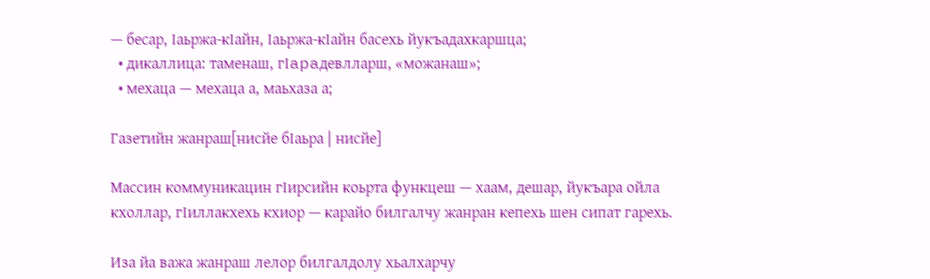— бесар, Ӏаьржа-кӀайн, Ӏаьржа-кӀайн басехь йукъадахкаршца;
  • дикаллица: таменаш, гӀapaдевлларш, «можанаш»;
  • мехаца — мехаца а, маьхаза а;

Газетийн жанраш[нисйе бӀаьра | нисйе]

Массин коммуникацин гӀирсийн коьрта функцеш — хаам, дешар, йукъара ойла кхоллар, гӀиллакхехь кхиор — карайо билгалчу жанран кепехь шен сипат гарехь.

Иза йа важа жанраш лелор билгалдолу хьалхарчу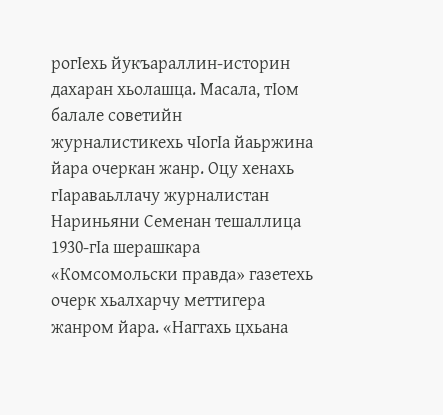рогӀехь йукъараллин-историн дахаран хьолашца. Масала, тӀом балале советийн журналистикехь чӀогӀа йаьржина йара очеркан жанр. Оцу хенахь гӀараваьллачу журналистан Нариньяни Семенан тешаллица 1930-гӀа шерашкара «Комсомольски правда» газетехь очерк хьалхарчу меттигера жанром йара. «Наггахь цхьана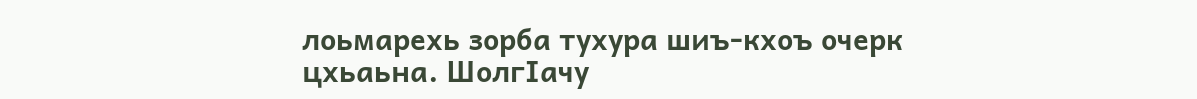лоьмарехь зорба тухура шиъ-кхоъ очерк цхьаьна. ШолгӀачу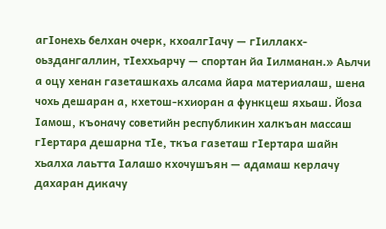агӀонехь белхан очерк, кхоалгӀачу — гӀиллакх-оьздангаллин, тӀеххьарчу — спортан йа Ӏилманан.» Аьлчи а оцу хенан газеташкахь алсама йара материалаш, шена чохь дешаран а, кхетош-кхиоран а функцеш яхьаш. Йоза Ӏамош, къоначу советийн республикин халкъан массаш гӀертара дешарна тӀе, ткъа газеташ гӀертара шайн хьалха лаьтта Ӏалашо кхочушъян — адамаш керлачу дахаран дикачу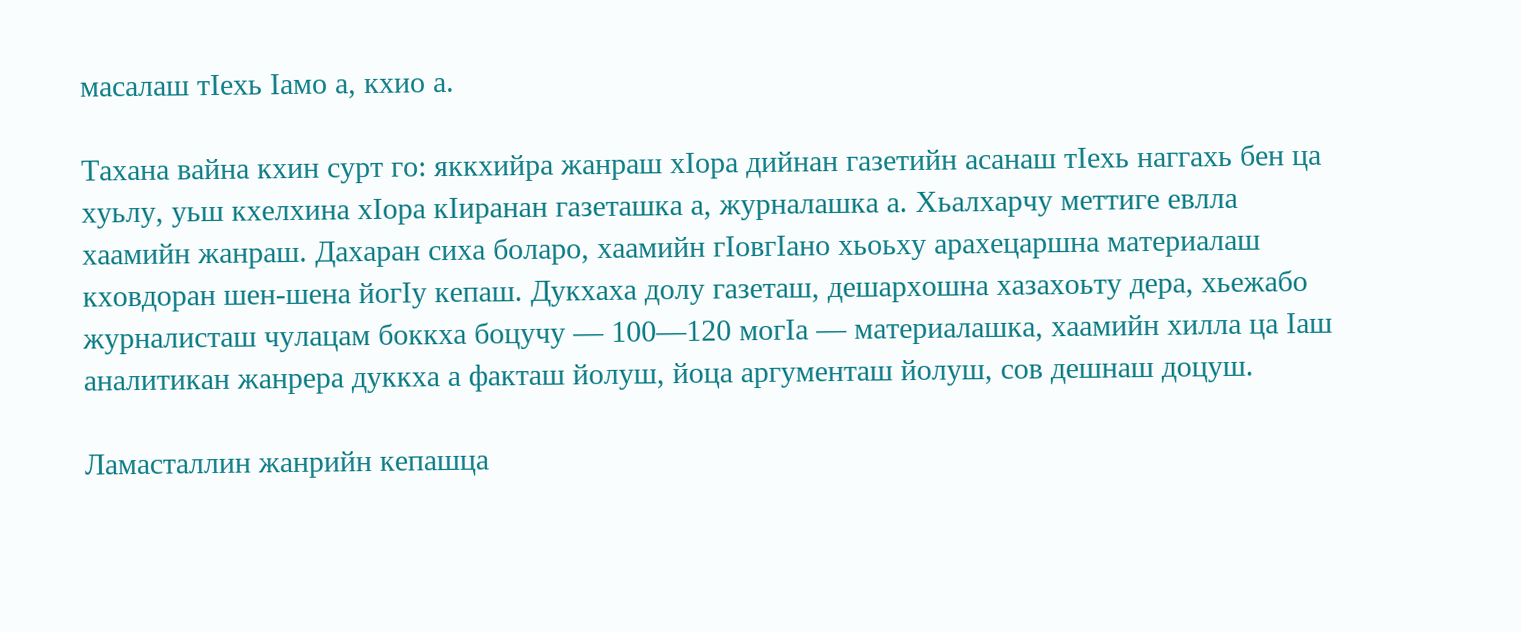масалаш тӀехь Ӏамо а, кхио а.

Тахана вайна кхин сурт го: яккхийра жанраш хӀора дийнан газетийн асанаш тӀехь наггахь бен ца хуьлу, уьш кхелхина хӀора кӀиранан газеташка а, журналашка а. Хьалхарчу меттиге евлла хаамийн жанраш. Дахаран сиха боларо, хаамийн гӀовгӀано хьоьху арахецаршна материалаш кховдоран шен-шена йогӀу кепаш. Дукхаха долу газеташ, дешархошна хазахоьту дера, хьежабо журналисташ чулацам боккха боцучу — 100—120 могӀа — материалашка, хаамийн хилла ца Ӏаш аналитикан жанрера дуккха а факташ йолуш, йоца аргументаш йолуш, сов дешнаш доцуш.

Ламасталлин жанрийн кепашца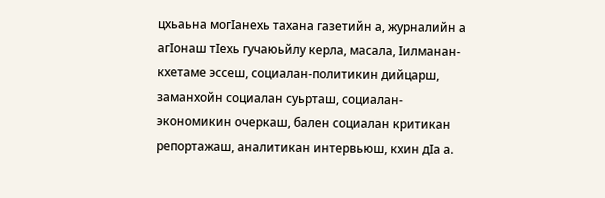цхьаьна могӀанехь тахана газетийн а, журналийн а агӀонаш тӀехь гучаюьйлу керла, масала, Ӏилманан-кхетаме эссеш, социалан-политикин дийцарш, заманхойн социалан суьрташ, социалан-экономикин очеркаш, бален социалан критикан репортажаш, аналитикан интервьюш, кхин дӀа а.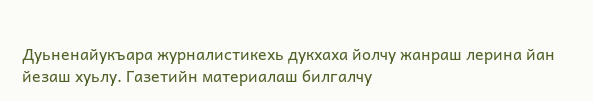Дуьненайукъара журналистикехь дукхаха йолчу жанраш лерина йан йезаш хуьлу. Газетийн материалаш билгалчу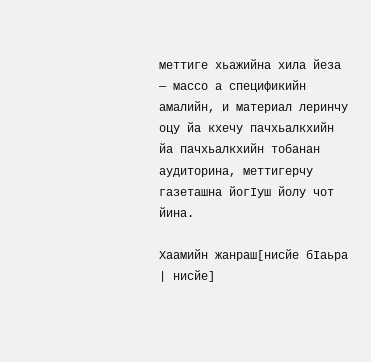меттиге хьажийна хила йеза — массо а спецификийн амалийн, и материал леринчу оцу йа кхечу пачхьалкхийн йа пачхьалкхийн тобанан аудиторина, меттигерчу газеташна йогӀуш йолу чот йина.

Хаамийн жанраш[нисйе бӀаьра | нисйе]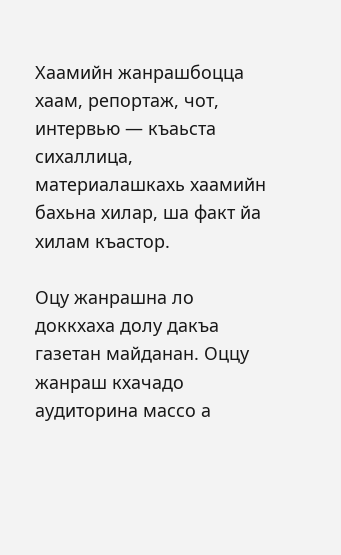Хаамийн жанрашбоцца хаам, репортаж, чот, интервью — къаьста сихаллица, материалашкахь хаамийн бахьна хилар, ша факт йа хилам къастор.

Оцу жанрашна ло доккхаха долу дакъа газетан майданан. Оццу жанраш кхачадо аудиторина массо а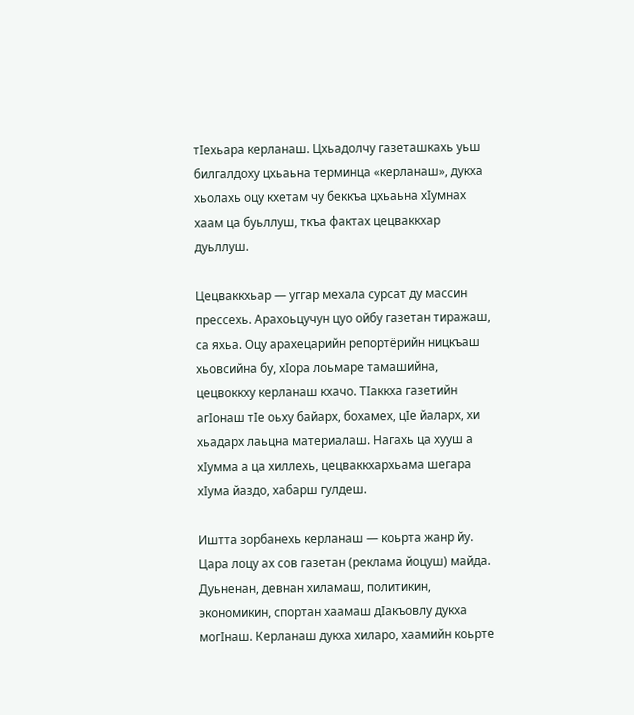тӀехьара керланаш. Цхьадолчу газеташкахь уьш билгалдоху цхьаьна терминца «керланаш», дукха хьолахь оцу кхетам чу беккъа цхьаьна хӀумнах хаам ца буьллуш, ткъа фактах цецваккхар дуьллуш.

Цецваккхьар — уггар мехала сурсат ду массин прессехь. Арахоьцучун цуо ойбу газетан тиражаш, са яхьа. Оцу арахецарийн репортёрийн ницкъаш хьовсийна бу, хӀора лоьмаре тамашийна, цецвоккху керланаш кхачо. ТӀаккха газетийн агӀонаш тӀе оьху байарх, бохамех, цӀе йаларх, хи хьадарх лаьцна материалаш. Нагахь ца хууш а хӀумма а ца хиллехь, цецваккхархьама шегара хӀума йаздо, хабарш гулдеш.

Иштта зорбанехь керланаш — коьрта жанр йу. Цара лоцу ах сов газетан (реклама йоцуш) майда. Дуьненан, девнан хиламаш, политикин, экономикин, спортан хаамаш дӀакъовлу дукха могӀнаш. Керланаш дукха хиларо, хаамийн коьрте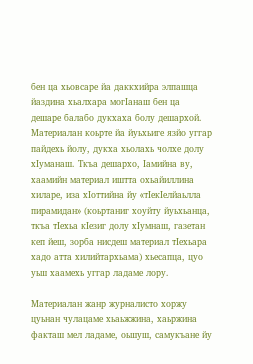бен ца хьовсаре йа даккхийра элпашца йаздина хьалхара могӀанаш бен ца дешаре балабо дукхаха болу дешархой. Материалан коьрте йа йуьхьиге язйо уггар пайдехь йолу, дукха хьолахь чолхе долу хӀуманаш. Ткъа дешархо, Ӏамийна ву, хаамийн материал иштта охьайиллина хиларе, иза хӀоттийна йу «тӀекӀелйаьлла пирамидан» (коьртаниг хоуйту йуьхьанца, ткъа тӀехьа кӀезиг долу хӀумнаш, газетан кеп йеш, зорба нисдеш материал тӀехьара хадо атта хилийтархьама) хьесапца, цуо уьш хаамехь уггар ладаме лору.

Материалан жанр журналисто хоржу цуьнан чулацаме хьаьжжина, хаьржина факташ мел ладаме, оьшуш, самукъане йу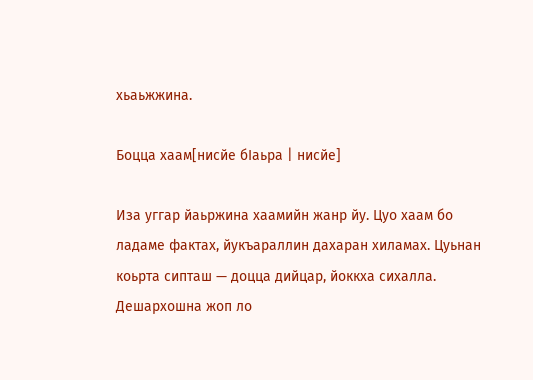хьаьжжина.

Боцца хаам[нисйе бӀаьра | нисйе]

Иза уггар йаьржина хаамийн жанр йу. Цуо хаам бо ладаме фактах, йукъараллин дахаран хиламах. Цуьнан коьрта сипташ — доцца дийцар, йоккха сихалла. Дешархошна жоп ло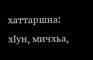хаттаршна: хӀун, мичхьа,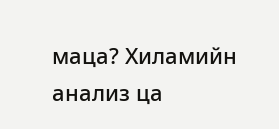маца? Хиламийн анализ ца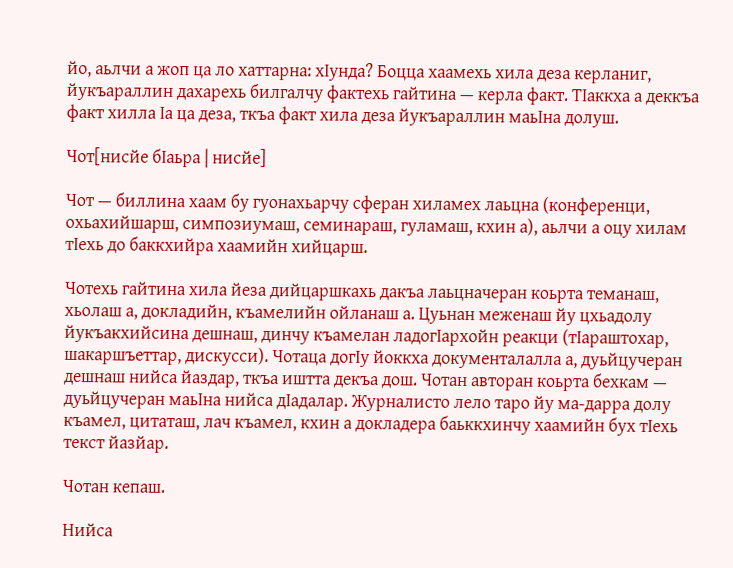йо, аьлчи а жоп ца ло хаттарна: хӀунда? Боцца хаамехь хила деза керланиг, йукъараллин дахарехь билгалчу фактехь гайтина — керла факт. ТӀаккха а деккъа факт хилла Ӏа ца деза, ткъа факт хила деза йукъараллин маьӀна долуш.

Чот[нисйе бӀаьра | нисйе]

Чот — биллина хаам бу гуонахьарчу сферан хиламех лаьцна (конференци, охьахийшарш, симпозиумаш, семинараш, гуламаш, кхин а), аьлчи а оцу хилам тӀехь до баккхийра хаамийн хийцарш.

Чотехь гайтина хила йеза дийцаршкахь дакъа лаьцначеран коьрта теманаш, хьолаш а, докладийн, къамелийн ойланаш а. Цуьнан меженаш йу цхьадолу йукъакхийсина дешнаш, динчу къамелан ладогӀархойн реакци (тӀараштохар, шакаршъеттар, дискусси). Чотаца догӀу йоккха документалалла а, дуьйцучеран дешнаш нийса йаздар, ткъа иштта декъа дош. Чотан авторан коьрта бехкам — дуьйцучеран маьӀна нийса дӀадалар. Журналисто лело таро йу ма-дарра долу къамел, цитаташ, лач къамел, кхин а докладера баьккхинчу хаамийн бух тӀехь текст йазйар.

Чотан кепаш.

Нийса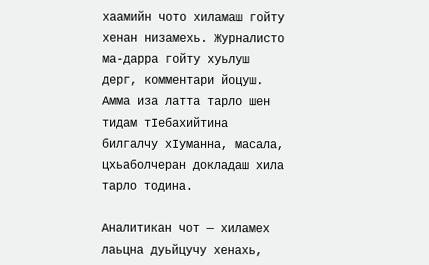хаамийн чото хиламаш гойту хенан низамехь. Журналисто ма-дарра гойту хуьлуш дерг, комментари йоцуш. Амма иза латта тарло шен тидам тӀебахийтина билгалчу хӀуманна, масала, цхьаболчеран докладаш хила тарло тодина.

Аналитикан чот — хиламех лаьцна дуьйцучу хенахь,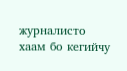журналисто хаам бо кегийчу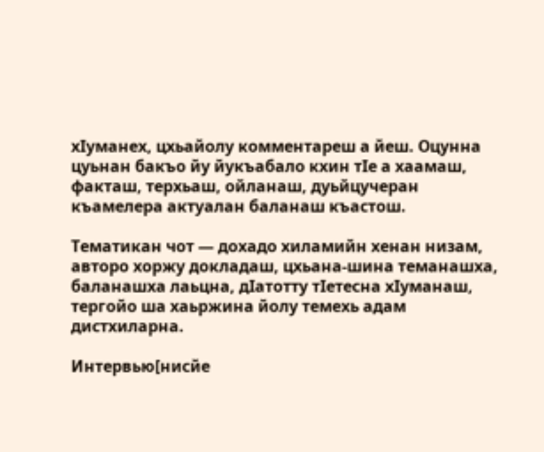хӀуманех, цхьайолу комментареш а йеш. Оцунна цуьнан бакъо йу йукъабало кхин тӀе а хаамаш, факташ, терхьаш, ойланаш, дуьйцучеран къамелера актуалан баланаш къастош.

Тематикан чот — дохадо хиламийн хенан низам, авторо хоржу докладаш, цхьана-шина теманашха, баланашха лаьцна, дӀатотту тӀетесна хӀуманаш, тергойо ша хаьржина йолу темехь адам дистхиларна.

Интервью[нисйе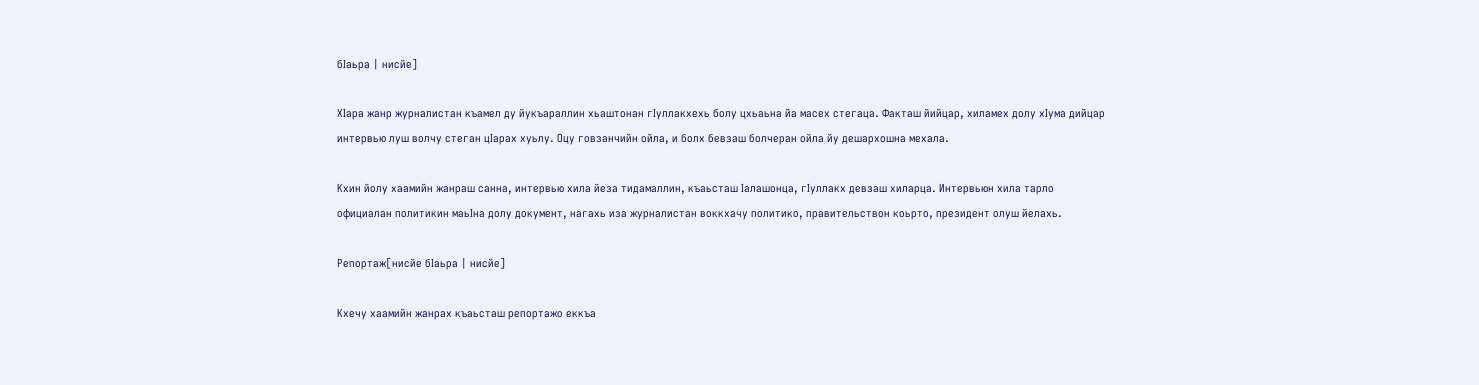бӀаьра | нисйе]

ХӀара жанр журналистан къамел ду йукъараллин хьаштонан гӀуллакхехь болу цхьаьна йа масех стегаца. Факташ йийцар, хиламех долу хӀума дийцар интервью луш волчу стеган цӀарах хуьлу. Оцу говзанчийн ойла, и болх бевзаш болчеран ойла йу дешархошна мехала.

Кхин йолу хаамийн жанраш санна, интервью хила йеза тидамаллин, къаьсташ Ӏалашонца, гӀуллакх девзаш хиларца. Интервьюн хила тарло официалан политикин маьӀна долу документ, нагахь иза журналистан воккхачу политико, правительствон коьрто, президент олуш йелахь.

Репортаж[нисйе бӀаьра | нисйе]

Кхечу хаамийн жанрах къаьсташ репортажо еккъа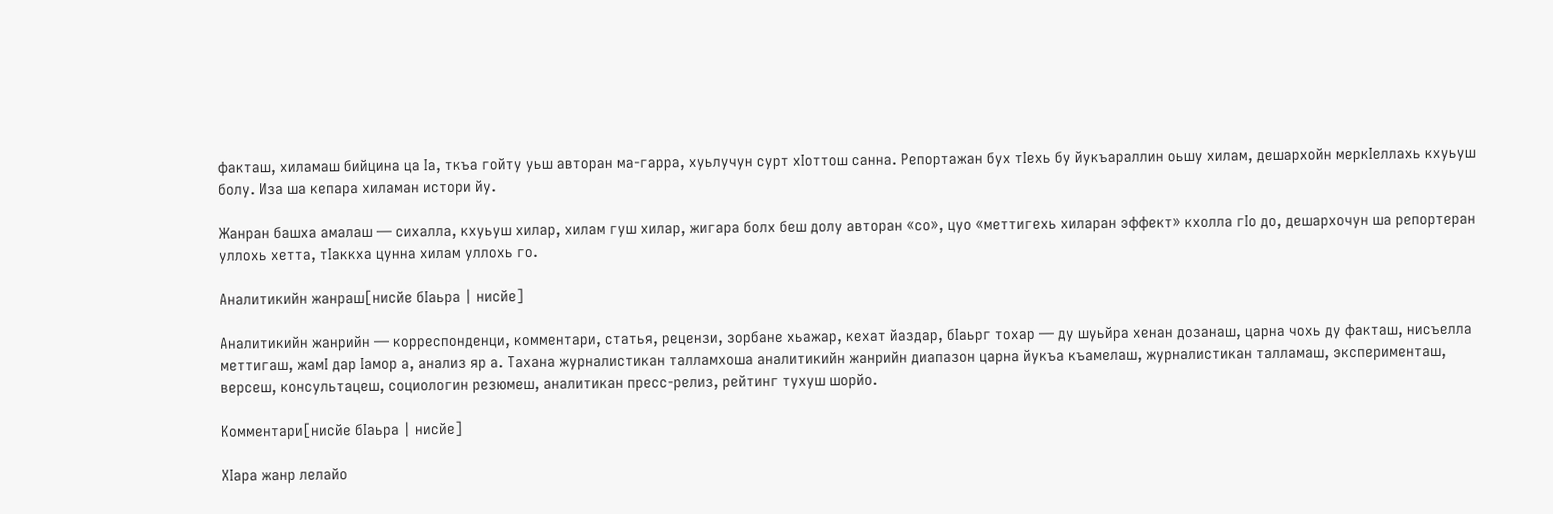факташ, хиламаш бийцина ца Ӏа, ткъа гойту уьш авторан ма-гарра, хуьлучун сурт хӀоттош санна. Репортажан бух тӀехь бу йукъараллин оьшу хилам, дешархойн меркӀеллахь кхуьуш болу. Иза ша кепара хиламан истори йу.

Жанран башха амалаш — сихалла, кхуьуш хилар, хилам гуш хилар, жигара болх беш долу авторан «со», цуо «меттигехь хиларан эффект» кхолла гӀо до, дешархочун ша репортеран уллохь хетта, тӀаккха цунна хилам уллохь го.

Аналитикийн жанраш[нисйе бӀаьра | нисйе]

Аналитикийн жанрийн — корреспонденци, комментари, статья, рецензи, зорбане хьажар, кехат йаздар, бӀаьрг тохар — ду шуьйра хенан дозанаш, царна чохь ду факташ, нисъелла меттигаш, жамӀ дар Ӏамор а, анализ яр а. Тахана журналистикан талламхоша аналитикийн жанрийн диапазон царна йукъа къамелаш, журналистикан талламаш, эксперименташ, версеш, консультацеш, социологин резюмеш, аналитикан пресс-релиз, рейтинг тухуш шорйо.

Комментари[нисйе бӀаьра | нисйе]

ХӀара жанр лелайо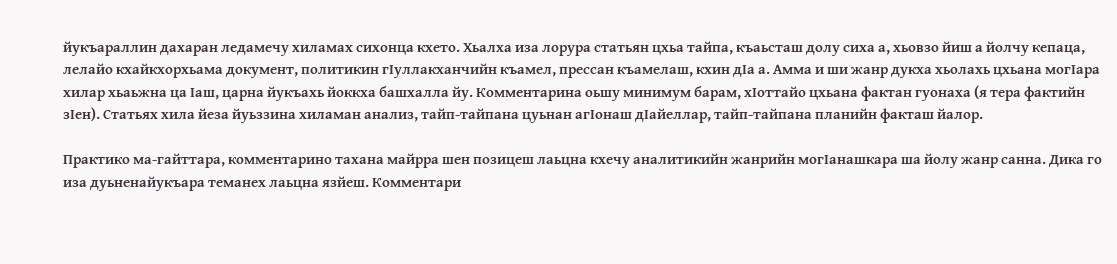йукъараллин дахаран ледамечу хиламах сихонца кхето. Хьалха иза лорура статьян цхьа тайпа, къаьсташ долу сиха а, хьовзо йиш а йолчу кепаца, лелайо кхайкхорхьама документ, политикин гӀуллакханчийн къамел, прессан къамелаш, кхин дӀа а. Амма и ши жанр дукха хьолахь цхьана могӀара хилар хьаьжна ца Ӏаш, царна йукъахь йоккха башхалла йу. Комментарина оьшу минимум барам, хӀоттайо цхьана фактан гуонаха (я тера фактийн зӀен). Статьях хила йеза йуьззина хиламан анализ, тайп-тайпана цуьнан агӀонаш дӀайеллар, тайп-тайпана планийн факташ йалор.

Практико ма-гайттара, комментарино тахана майрра шен позицеш лаьцна кхечу аналитикийн жанрийн могӀанашкара ша йолу жанр санна. Дика го иза дуьненайукъара теманех лаьцна язйеш. Комментари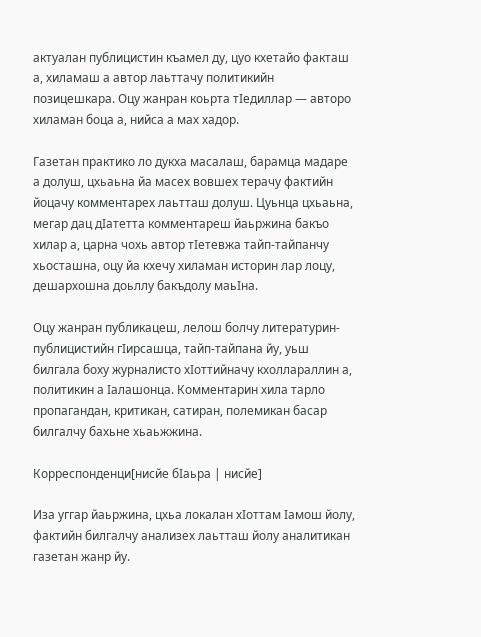актуалан публицистин къамел ду, цуо кхетайо факташ а, хиламаш а автор лаьттачу политикийн позицешкара. Оцу жанран коьрта тӀедиллар — авторо хиламан боца а, нийса а мах хадор.

Газетан практико ло дукха масалаш, барамца мадаре а долуш, цхьаьна йа масех вовшех терачу фактийн йоцачу комментарех лаьтташ долуш. Цуьнца цхьаьна, мегар дац дӀатетта комментареш йаьржина бакъо хилар а, царна чохь автор тӀетевжа тайп-тайпанчу хьосташна, оцу йа кхечу хиламан историн лар лоцу, дешархошна доьллу бакъдолу маьӀна.

Оцу жанран публикацеш, лелош болчу литературин-публицистийн гӀирсашца, тайп-тайпана йу, уьш билгала боху журналисто хӀоттийначу кхоллараллин а, политикин а Ӏалашонца. Комментарин хила тарло пропагандан, критикан, сатиран, полемикан басар билгалчу бахьне хьаьжжина.

Корреспонденци[нисйе бӀаьра | нисйе]

Иза уггар йаьржина, цхьа локалан хӀоттам Ӏамош йолу, фактийн билгалчу анализех лаьтташ йолу аналитикан газетан жанр йу.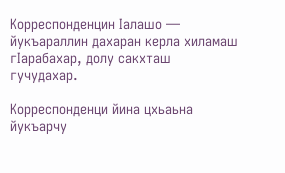Корреспонденцин Ӏалашо — йукъараллин дахаран керла хиламаш гӀарабахар, долу сакхташ гучудахар.

Корреспонденци йина цхьаьна йукъарчу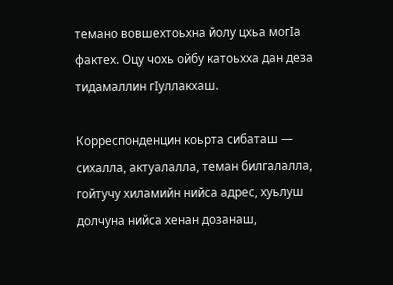темано вовшехтоьхна йолу цхьа могӀа фактех. Оцу чохь ойбу катоьхха дан деза тидамаллин гӀуллакхаш.

Корреспонденцин коьрта сибаташ — сихалла, актуалалла, теман билгалалла, гойтучу хиламийн нийса адрес, хуьлуш долчуна нийса хенан дозанаш,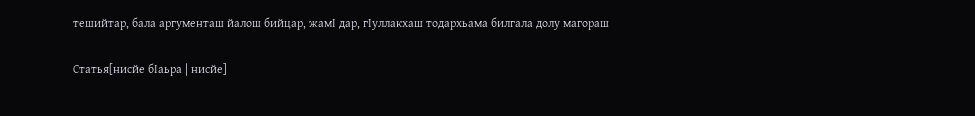тешийтар, бала аргументаш йалош бийцар, жамӀ дар, гӀуллакхаш тодархьама билгала долу магораш

Статья[нисйе бӀаьра | нисйе]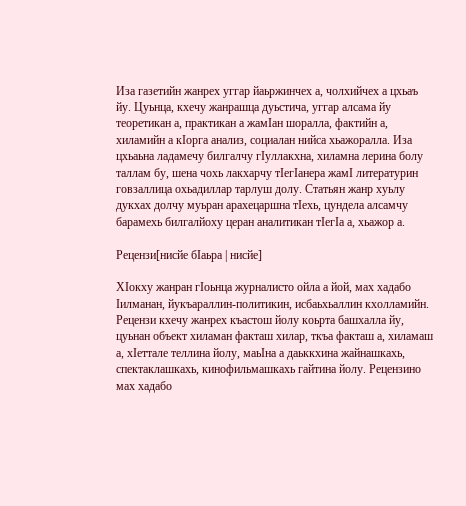Иза газетийн жанрех уггар йаьржинчех а, чолхийчех а цхьаъ йу. Цуьнца, кхечу жанрашца дуьстича, уггар алсама йу теоретикан а, практикан а жамӀан шоралла, фактийн а, хиламийн а кӀорга анализ, социалан нийса хьажоралла. Иза цхьаьна ладамечу билгалчу гӀуллакхна, хиламна лерина болу таллам бу, шена чохь лакхарчу тӀегӀанера жамӀ литературин говзаллица охьадиллар тарлуш долу. Статьян жанр хуьлу дукхах долчу муьран арахецаршна тӀехь, цундела алсамчу барамехь билгалйоху церан аналитикан тӀегӀа а, хьажор а.

Рецензи[нисйе бӀаьра | нисйе]

ХӀокху жанран гӀоьнца журналисто ойла а йой, мах хадабо Ӏилманан, йукъараллин-политикин, исбаьхьаллин кхолламийн. Рецензи кхечу жанрех къастош йолу коьрта башхалла йу, цуьнан объект хиламан факташ хилар, ткъа факташ а, хиламаш а, хӀеттале теллина йолу, маьӀна а даьккхина жайнашкахь, спектаклашкахь, кинофильмашкахь гайтина йолу. Рецензино мах хадабо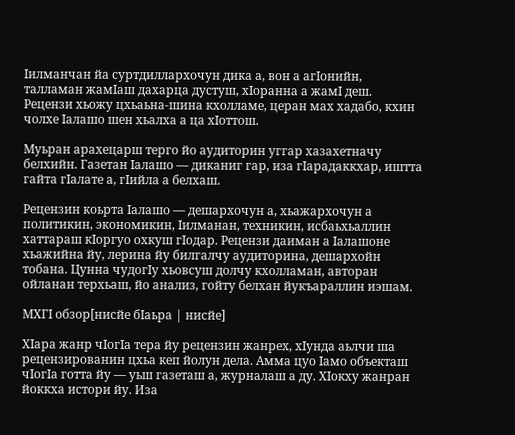Ӏилманчан йа суртдиллархочун дика а, вон а агӀонийн, талламан жамӀаш дахарца дустуш, хӀоранна а жамӀ деш. Рецензи хьожу цхьаьна-шина кхолламе, церан мах хадабо, кхин чолхе Ӏалашо шен хьалха а ца хӀоттош.

Муьран арахецарш терго йо аудиторин уггар хазахетначу белхийн. Газетан Ӏалашо — диканиг гар, иза гӀарадаккхар, иштта гайта гӀалате а, гӀийла а белхаш.

Рецензин коьрта Ӏалашо — дешархочун а, хьажархочун а политикин, экономикин, Ӏилманан, техникин, исбаьхьаллин хаттараш кӀоргуо охкуш гӀодар. Рецензи даиман а Ӏалашоне хьажийна йу, лерина йу билгалчу аудиторина, дешархойн тобана. Цунна чудогӀу хьовсуш долчу кхолламан, авторан ойланан терхьаш, йо анализ, гойту белхан йукъараллин иэшам.

МХГӀ обзор[нисйе бӀаьра | нисйе]

ХӀара жанр чӀогӀа тера йу рецензин жанрех, хӀунда аьлчи ша рецензированин цхьа кеп йолун дела. Амма цуо Ӏамо объекташ чӀогӀа готта йу — уьш газеташ а, журналаш а ду. ХӀокху жанран йоккха истори йу. Иза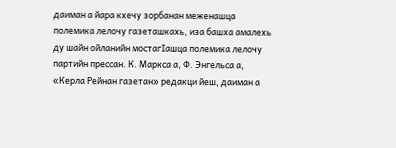даиман а йара кхечу зорбанан меженашца полемика лелочу газеташкахь, иза башха амалехь ду шайн ойланийн мостагӀашца полемика лелочу партийн прессан. К. Маркса а, Ф. Энгельса а, «Керла Рейнан газетан» редакци йеш, даиман а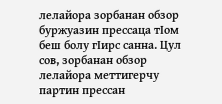лелайора зорбанан обзор буржуазин прессаца тӀом беш болу гӀирс санна. Цул сов, зорбанан обзор лелайора меттигерчу партин прессан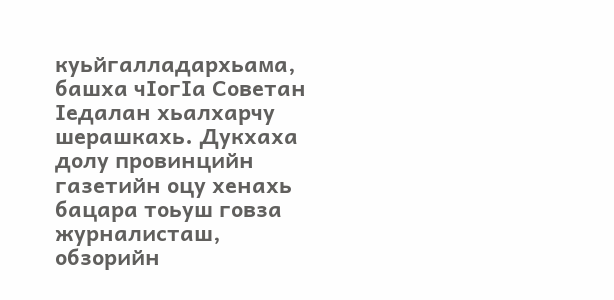куьйгалладархьама, башха чӀогӀа Советан Ӏедалан хьалхарчу шерашкахь. Дукхаха долу провинцийн газетийн оцу хенахь бацара тоьуш говза журналисташ, обзорийн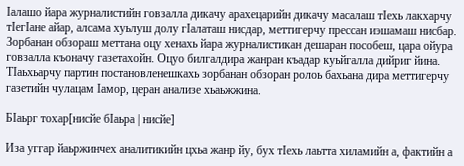Ӏалашо йара журналистийн говзалла дикачу арахецарийн дикачу масалаш тӀехь лакхарчу тӀегӀане айар, алсама хуьлуш долу гӀалаташ нисдар, меттигерчу прессан иэшамаш нисбар. Зорбанан обзораш меттана оцу хенахь йара журналистикан дешаран пособеш, цара ойура говзалла къоначу газетахойн. Оцуо билгалдира жанран къадар куьйгалла дийриг йина. ТӀаьхьарчу партин постановленешкахь зорбанан обзоран ролоь бахьана дира меттигерчу газетийн чулацам Ӏамор, церан анализе хьаьжжина.

БӀаьрг тохар[нисйе бӀаьра | нисйе]

Иза уггар йаьржинчех аналитикийн цхьа жанр йу, бух тӀехь лаьтта хиламийн а, фактийн а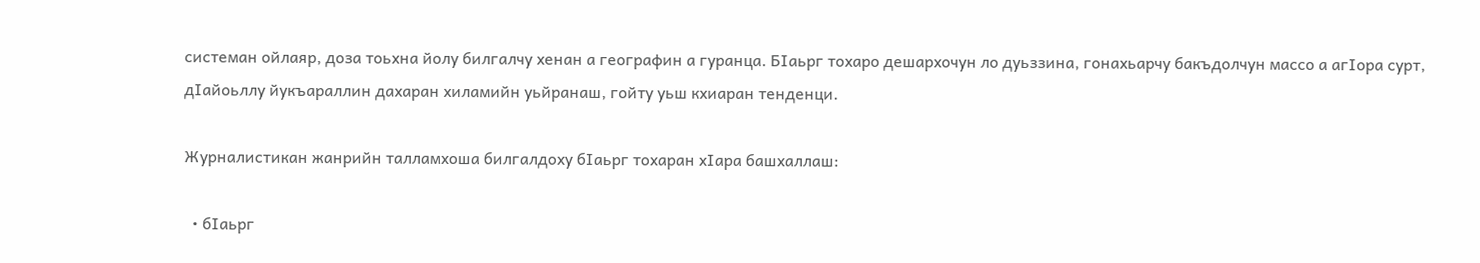системан ойлаяр, доза тоьхна йолу билгалчу хенан а географин а гуранца. БӀаьрг тохаро дешархочун ло дуьззина, гонахьарчу бакъдолчун массо а агӀора сурт, дӀайоьллу йукъараллин дахаран хиламийн уьйранаш, гойту уьш кхиаран тенденци.

Журналистикан жанрийн талламхоша билгалдоху бӀаьрг тохаран хӀара башхаллаш:

  • бӀаьрг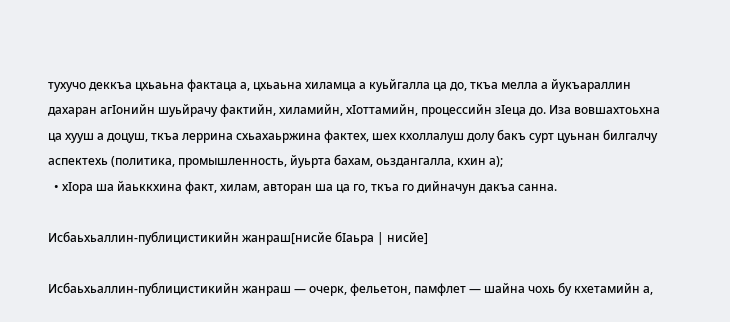тухучо деккъа цхьаьна фактаца а, цхьаьна хиламца а куьйгалла ца до, ткъа мелла а йукъараллин дахаран агӀонийн шуьйрачу фактийн, хиламийн, хӀоттамийн, процессийн зӀеца до. Иза вовшахтоьхна ца хууш а доцуш, ткъа леррина схьахаьржина фактех, шех кхоллалуш долу бакъ сурт цуьнан билгалчу аспектехь (политика, промышленность, йуьрта бахам, оьздангалла, кхин а);
  • хӀора ша йаьккхина факт, хилам, авторан ша ца го, ткъа го дийначун дакъа санна.

Исбаьхьаллин-публицистикийн жанраш[нисйе бӀаьра | нисйе]

Исбаьхьаллин-публицистикийн жанраш — очерк, фельетон, памфлет — шайна чохь бу кхетамийн а,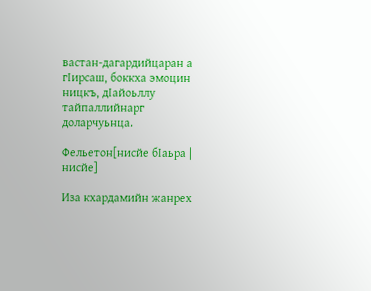вастан-дагардийцаран а гӀирсаш, боккха эмоцин ницкъ, дӀайоьллу тайпаллийнарг доларчуьнца.

Фельетон[нисйе бӀаьра | нисйе]

Иза кхардамийн жанрех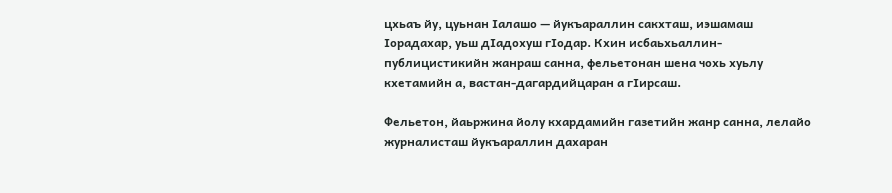цхьаъ йу, цуьнан Ӏалашо — йукъараллин сакхташ, иэшамаш Ӏорадахар, уьш дӀадохуш гӀодар. Кхин исбаьхьаллин-публицистикийн жанраш санна, фельетонан шена чохь хуьлу кхетамийн а, вастан-дагардийцаран а гӀирсаш.

Фельетон, йаьржина йолу кхардамийн газетийн жанр санна, лелайо журналисташ йукъараллин дахаран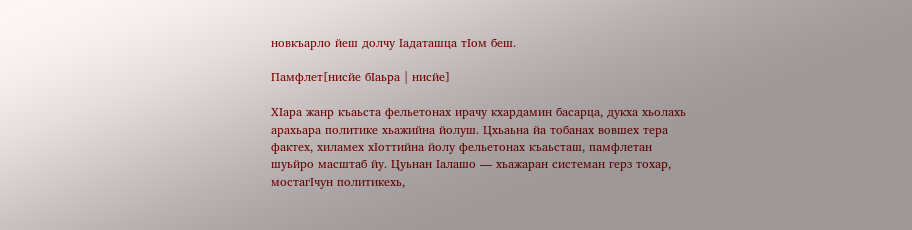новкъарло йеш долчу Ӏадаташца тӀом беш.

Памфлет[нисйе бӀаьра | нисйе]

ХӀара жанр къаьста фельетонах ирачу кхардамин басарца, дукха хьолахь арахьара политике хьажийна йолуш. Цхьаьна йа тобанах вовшех тера фактех, хиламех хӀоттийна йолу фельетонах къаьсташ, памфлетан шуьйро масштаб йу. Цуьнан Ӏалашо — хьажаран системан герз тохар, мостагӀчун политикехь,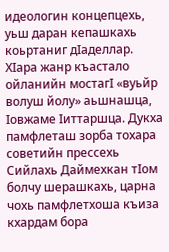идеологин концепцехь, уьш даран кепашкахь коьртаниг дӀаделлар. ХӀара жанр къастало ойланийн мостагӀ «вуьйр волуш йолу» аьшнашца, Ӏовжаме Iиттаршца. Дукха памфлеташ зорба тохара советийн прессехь Сийлахь Даймехкан тIом болчу шерашкахь, царна чохь памфлетхоша къиза кхардам бора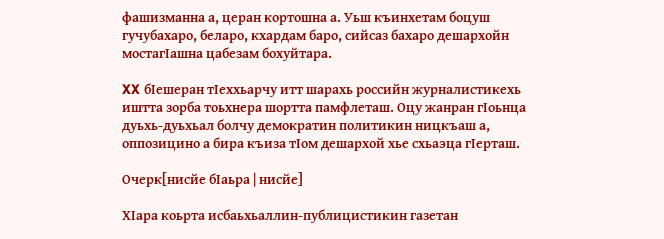фашизманна а, церан кортошна а. Уьш къинхетам боцуш гучубахаро, беларо, кхардам баро, сийсаз бахаро дешархойн мостагӀашна цабезам бохуйтара.

XX бIешеран тӀеххьарчу итт шарахь российн журналистикехь иштта зорба тоьхнера шортта памфлеташ. Оцу жанран гӀоьнца дуьхь-дуьхьал болчу демократин политикин ницкъаш а, оппозицино а бира къиза тӀом дешархой хье схьаэца гӀерташ.

Очерк[нисйе бӀаьра | нисйе]

ХӀара коьрта исбаьхьаллин-публицистикин газетан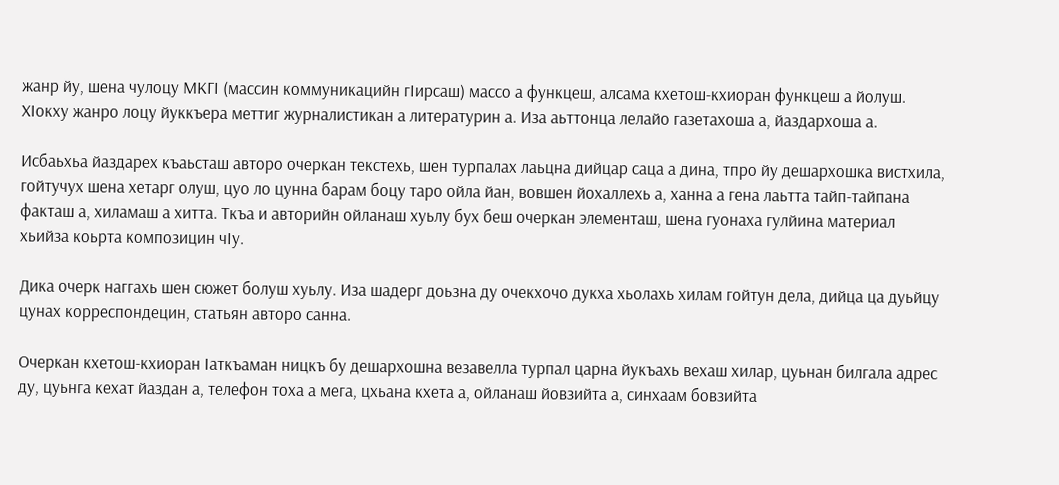жанр йу, шена чулоцу МКГӀ (массин коммуникацийн гӀирсаш) массо а функцеш, алсама кхетош-кхиоран функцеш а йолуш. ХӀокху жанро лоцу йуккъера меттиг журналистикан а литературин а. Иза аьттонца лелайо газетахоша а, йаздархоша а.

Исбаьхьа йаздарех къаьсташ авторо очеркан текстехь, шен турпалах лаьцна дийцар саца а дина, тпро йу дешархошка вистхила, гойтучух шена хетарг олуш, цуо ло цунна барам боцу таро ойла йан, вовшен йохаллехь а, ханна а гена лаьтта тайп-тайпана факташ а, хиламаш а хитта. Ткъа и авторийн ойланаш хуьлу бух беш очеркан элементаш, шена гуонаха гулйина материал хьийза коьрта композицин чӀу.

Дика очерк наггахь шен сюжет болуш хуьлу. Иза шадерг доьзна ду очекхочо дукха хьолахь хилам гойтун дела, дийца ца дуьйцу цунах корреспондецин, статьян авторо санна.

Очеркан кхетош-кхиоран Ӏаткъаман ницкъ бу дешархошна везавелла турпал царна йукъахь вехаш хилар, цуьнан билгала адрес ду, цуьнга кехат йаздан а, телефон тоха а мега, цхьана кхета а, ойланаш йовзийта а, синхаам бовзийта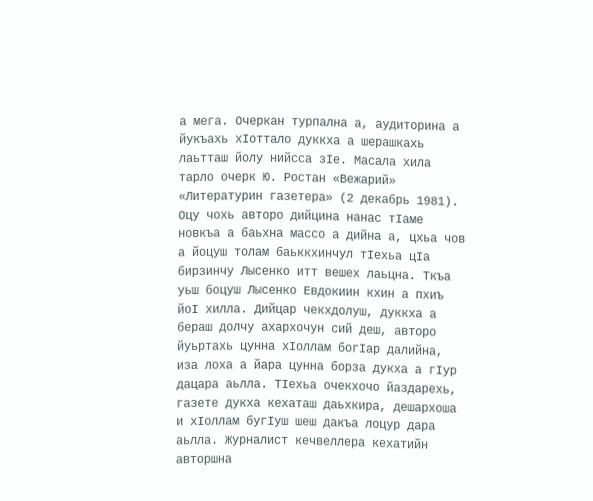а мега. Очеркан турпална а, аудиторина а йукъахь хӀоттало дуккха а шерашкахь лаьтташ йолу нийсса зӀе. Масала хила тарло очерк Ю. Ростан «Вежарий» «Литературин газетера» (2 декабрь 1981). Оцу чохь авторо дийцина нанас тӀаме новкъа а баьхна массо а дийна а, цхьа чов а йоцуш толам баьккхинчул тӀехьа цӀа бирзинчу Лысенко итт вешех лаьцна. Ткъа уьш боцуш Лысенко Евдокиин кхин а пхиъ йоӀ хилла. Дийцар чекхдолуш, дуккха а бераш долчу ахархочун сий деш, авторо йуьртахь цунна хӀоллам богӀар далийна, иза лоха а йара цунна борза дукха а гӀур дацара аьлла. ТӀехьа очекхочо йаздарехь, газете дукха кехаташ даьхкира, дешархоша и хӀоллам бугӀуш шеш дакъа лоцур дара аьлла. Журналист кечвеллера кехатийн авторшна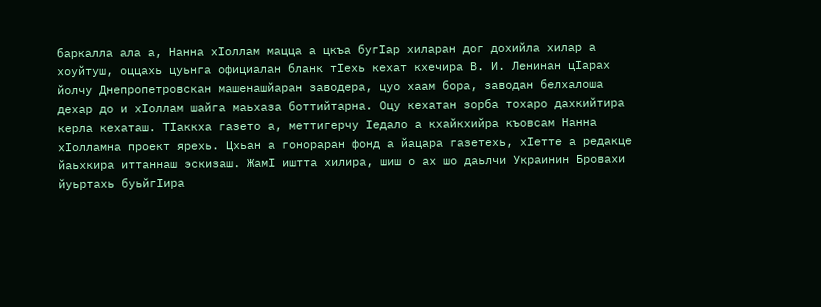баркалла ала а, Нанна хӀоллам мацца а цкъа бугӀар хиларан дог дохийла хилар а хоуйтуш, оццахь цуьнга официалан бланк тӀехь кехат кхечира В. И. Ленинан цӀарах йолчу Днепропетровскан машенашйаран заводера, цуо хаам бора, заводан белхалоша дехар до и хӀоллам шайга маьхаза боттийтарна. Оцу кехатан зорба тохаро дахкийтира керла кехаташ. ТӀаккха газето а, меттигерчу Ӏедало а кхайкхийра къовсам Нанна хӀолламна проект ярехь. Цхьан а гонораран фонд а йацара газетехь, хӀетте а редакце йаьхкира иттаннаш эскизаш. ЖамӀ иштта хилира, шиш о ах шо даьлчи Украинин Бровахи йуьртахь буьйгӀира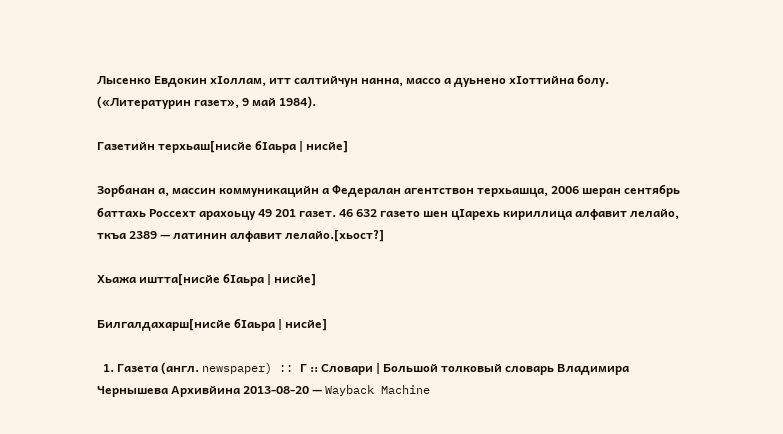Лысенко Евдокин хӀоллам, итт салтийчун нанна, массо а дуьнено хӀоттийна болу. («Литературин газет», 9 май 1984).

Газетийн терхьаш[нисйе бӀаьра | нисйе]

Зорбанан а, массин коммуникацийн а Федералан агентствон терхьашца, 2006 шеран сентябрь баттахь Россехт арахоьцу 49 201 газет. 46 632 газето шен цӀарехь кириллица алфавит лелайо, ткъа 2389 — латинин алфавит лелайо.[хьост?]

Хьажа иштта[нисйе бӀаьра | нисйе]

Билгалдахарш[нисйе бӀаьра | нисйе]

  1. Газета (англ. newspaper) :: Г :: Словари | Большой толковый словарь Владимира Чернышева Архивйина 2013-08-20 — Wayback Machine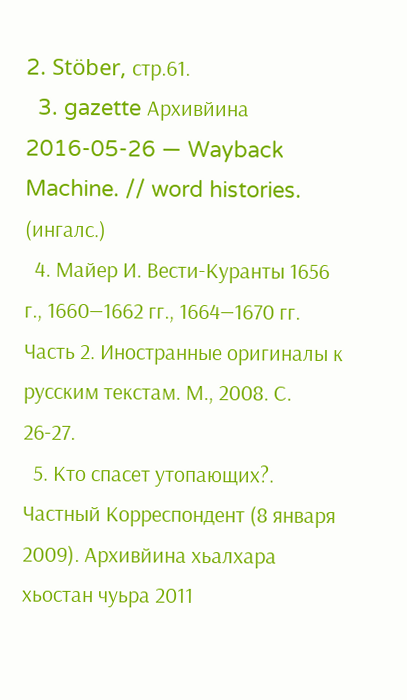2. Stöber, стр.61.
  3. gazette Архивйина 2016-05-26 — Wayback Machine. // word histories. (ингалс.)
  4. Майер И. Вести-Куранты 1656 г., 1660—1662 гг., 1664—1670 гг. Часть 2. Иностранные оригиналы к русским текстам. М., 2008. С. 26-27.
  5. Кто спасет утопающих?. Частный Корреспондент (8 января 2009). Архивйина хьалхара хьостан чуьра 2011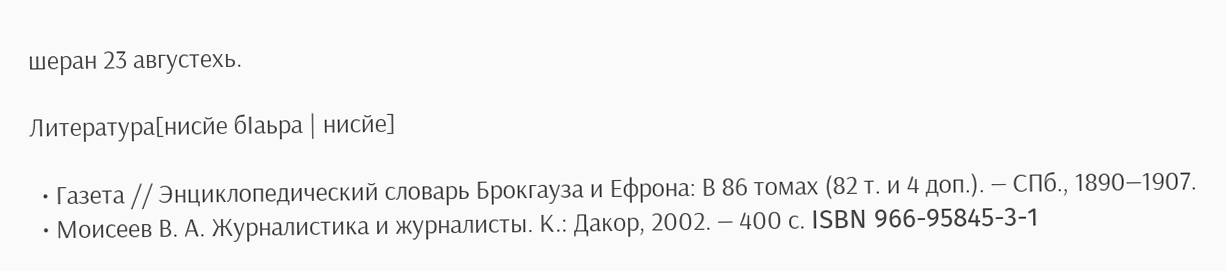шеран 23 августехь.

Литература[нисйе бӀаьра | нисйе]

  • Газета // Энциклопедический словарь Брокгауза и Ефрона: В 86 томах (82 т. и 4 доп.). — СПб., 1890—1907.
  • Моисеев В. А. Журналистика и журналисты. К.: Дакор, 2002. — 400 с. ISBN 966-95845-3-1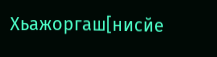Хьажоргаш[нисйе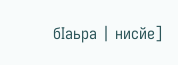бӀаьра | нисйе]